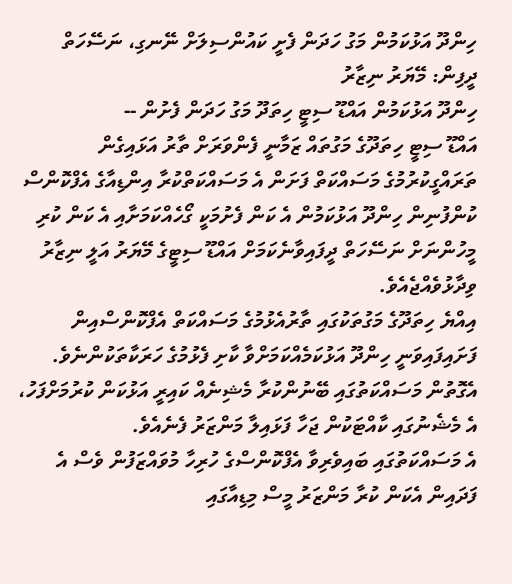ހިންދޫ އަޅުކަމުން މަގު ހަދަން ފެށީ ކައުންސިލަށް ނޭނގި، ނަސޭހަތް ދީފިން: މޭޔަރު ނިޒާރު
ހިންދޫ އަޅުކަމުން އައްޑޫ ސިޓީ ހިތަދޫ މަގު ހަދަން ފެށުން --
އައްޑޫ ސިޓީ ހިތަދޫގެ މަގުތައް ޒަމާނީ ފެންވަރަށް ތާރު އަޅައިގެން ތަރައްގީކުރުމުގެ މަސައްކަތް ފަށަން އެ މަސައްކަތްކުރާ އިންޑިއާގެ އެފްކޮންސް ކުންފުނިން ހިންދޫ އަޅުކަމުން އެ ކަން ފެށުމަކީ ގޯހެއްކަމަށާއި އެ ކަން ކުރި މީހުންނަށް ނަސޭހަތް ދީފައިވާނެކަމަށް އައްޑޫ ސިޓީގެ މޭޔަރު އަލީ ނިޒާރު ވިދާޅުވެއްޖެއެވެ.
އިއްޔެ ހިތަދޫގެ މަގުތަކުގައި ތާރުއެޅުމުގެ މަސައްކަތް އެފްކޮންސްއިން ފަށައިފައިވަނީ ހިންދޫ އަޅުކަމެއްކަމަށްވާ ކާށި ފެޅުމުގެ ހަރަކާތަކުންނެވެ.
އެގޮތުން މަސައްކަތުގައި ބޭނުންކުރާ މެޝިނެއް ކައިރީ އަޅުކަން ކުރުމަށްފަހު، އެ މެޝެނުގައި ކާއްޓަކުން ޖަހާ ފަޅައިލާ މަންޒަރު ފެނެއެވެ.
އެ މަސައްކަތުގައި ބައިވެރިވާ އެފްކޮންސްގެ ހުރިހާ މުވައްޒަފުން ވެސް އެ ފަދައިން އެކަން ކުރާ މަންޒަރު މީސް މިޑިއާގައި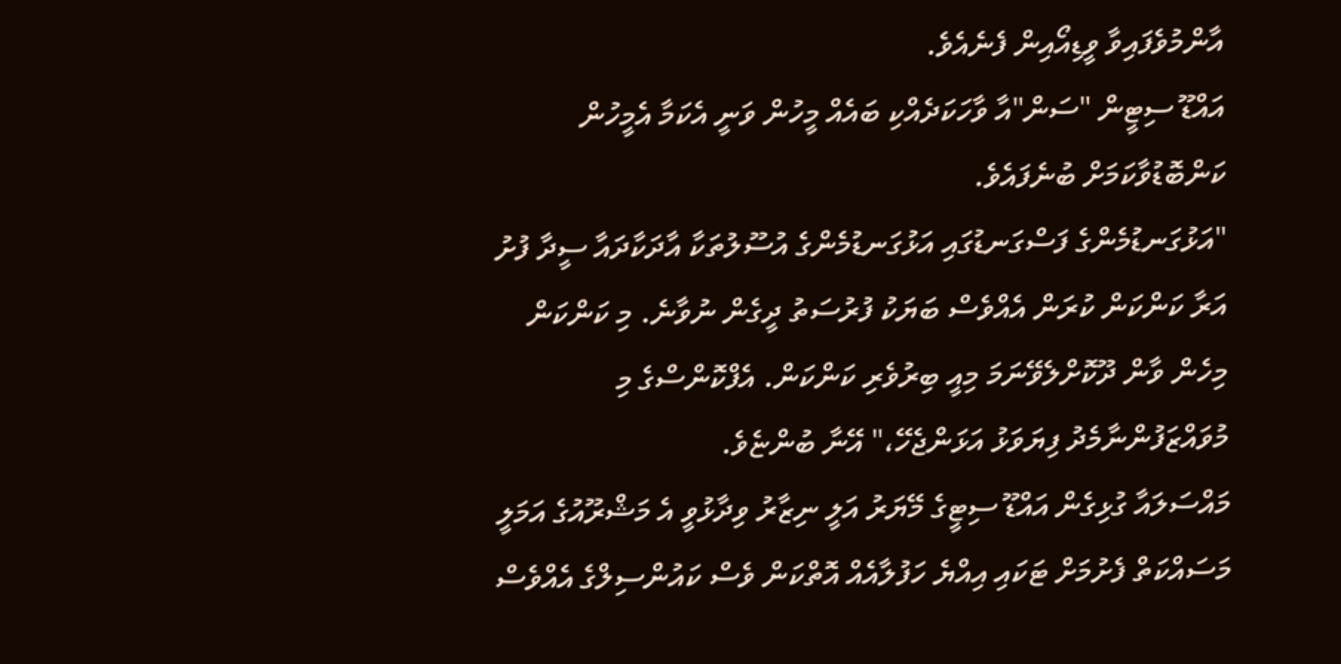އާންމުވެފައިވާ ވީޑިއޯއިން ފެނެއެވެ.
އައްޑޫ ސިޓީން "ސަން"އާ ވާހަކަދެއްކި ބައެއް މީހުން ވަނީ އެކަމާ އެމީހުން ކަންބޮޑުވާކަމަށް ބުނެފައެވެ.
"އަޅުގަނޑުމެންގެ ފަސްގަނޑުގައި އަޅުގަނޑުމެންގެ އުސޫލުތަކާ އާދަކާދައާ ސީދާ ފުށު އަރާ ކަންކަން ކުރަން އެއްވެސް ބަޔަކު ފުރުސަތު ދީގެން ނުވާނެ. މި ކަންކަން މިހެން ވާން ދޫކޮށްލެވޭނަމަ މިއީ ބިރުވެރި ކަންކަން. އެފްކޮންސްގެ މި މުވައްޒަފުންނާމެދު ފިޔަވަޅު އަޅަންޖެހޭ،" އޭނާ ބުންޏެވެ.
މައްސަލައާ ގުޅިގެން އައްޑޫ ސިޓީގެ މޭޔަރު އަލީ ނިޒާރު ވިދާޅުވީ އެ މަޝްރޫއުގެ އަމަލީ މަސައްކަތް ފެށުމަށް ޓަކައި އިއްޔެ ހަފުލާއެއް އޮތްކަން ވެސް ކައުންސިލްގެ އެއްވެސް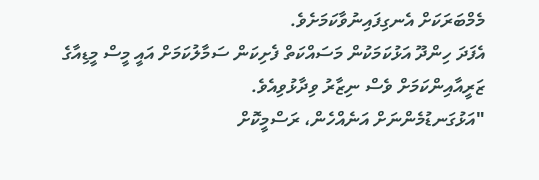މެމްބަރަކަށް އެނގިފައިނުވާކަމަށެވެ.
އެފަދަ ހިންދޫ އަޅުކަމަކުން މަސައްކަތް ފެށިކަން ސަމާލުކަމަށް އައީ މީސް މީޑިއާގެ ޒަރީއާއިންކަމަށް ވެސް ނިޒާރު ވިދާޅުވިއެވެ.
"އަޅުގަނޑުމެންނަށް އަނެއްހެން، ރަސްމީކޮށް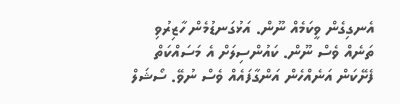އެނގިގެން ވީކަމެއް ނޫން. އަޅުގަނޑުމެން ހާޒިރުވި ތަނެއް ވެސް ނޫން. ކައުންސިލަށް އެ މަސައްކަތް ފެށޭކަން އަނެއްހެން އަންގާފައެއް ވެސް ނުވޭ. ސޯޝަލް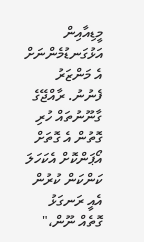މީޑިއާއިން އަޅުގަނޑުމެންނަށް އެ މަންޒަރު ފެނުނު. ރާއްޖޭގެ ގާނޫނުތައް ހުރި ގޮތުން އެ ގޮތަށް އޯޕަންކޮށް އެކަހަލަ ކަންކަން ކުރުން އެއީ ރަނގަޅު ގޮތެއް ނޫން،"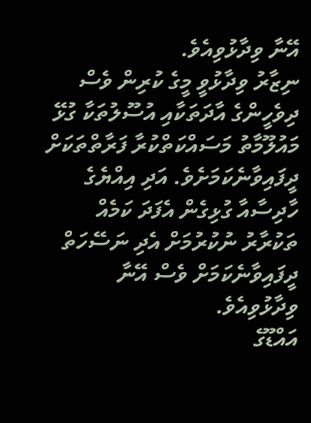އޭނާ ވިދާޅުވިއެވެ.
ނިޒާރު ވިދާޅުވީ މީގެ ކުރިން ވެސް ދިވެހީންގެ އާދަތަކާއި އުސޫލުތަކާ ގުޅޭ މައުލޫމާތު މަސައްކަތްކުރާ ފަރާތްތަކަށް ދީފައިވާނެކަމަށެވެ. އަދި އިއްޔެގެ ހާދިސާއާ ގުޅިގެން އެފަދަ ކަމެއް ތަކުރާރު ނުކުރުމަށް އެދި ނަސޭހަތް ދީފައިވާނެކަމަށް ވެސް އޭނާ ވިދާޅުވިއެވެ.
އައްޑޫގެ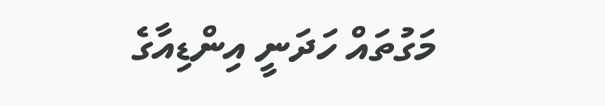މަގުތައް ހަދަނީ އިންޑިއާގެ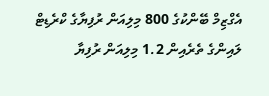އެގްޒިމް ބޭންކުގެ 800 މިލިއަން ރުފިޔާގެ ކްރެޑިޓް ލައިންގެ ތެރެއިން 1.2 މިލިއަން ރުފިޔާ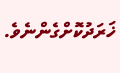ޚަރަދުކޮށްގެންނެވެ.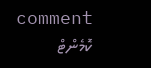comment ކޮމެންޓް